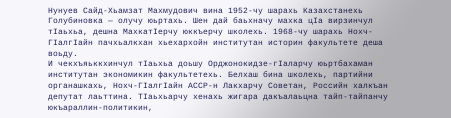Нунуев Сайд-Хьамзат Махмудович вина 1952-чу шарахь Казахстанехь Голубиновка — олучу юьртахь. Шен дай баьхначу махка цӀа вирзинчул тӀаьхьа, дешна МахкатӀерчу юккъерчу школехь. 1968-чу шарахь Нохч-ГӀалгӀайн пачхьалкхан хьехархойн институтан историн факультете деша воьду.
И чекхъяьккхинчул тӀаьхьа доьшу Орджонокидзе-гӀаларчу юьртбахаман институтан экономикин факультетехь. Белхаш бина школехь, партийни органашкахь, Нохч-ГӀалгӀайн АССР-н Лакхарчу Советан, Российн халкъан депутат лаьттина. ТӀаьхьарчу хенахь жигара дакъалаьцна тайп-тайпанчу юкъараллин-политикин,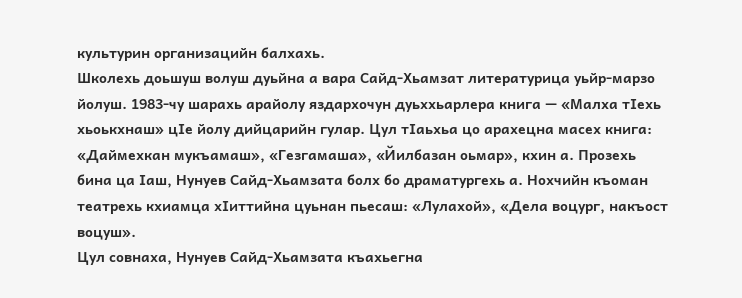культурин организацийн балхахь.
Школехь доьшуш волуш дуьйна а вара Сайд-Хьамзат литературица уьйр-марзо йолуш. 1983-чу шарахь арайолу яздархочун дуьххьарлера книга — «Малха тӀехь хьоькхнаш» цӀе йолу дийцарийн гулар. Цул тӀаьхьа цо арахецна масех книга: «Даймехкан мукъамаш», «Гезгамаша», «Йилбазан оьмар», кхин а. Прозехь бина ца Ӏаш, Нунуев Сайд-Хьамзата болх бо драматургехь а. Нохчийн къоман театрехь кхиамца хӀиттийна цуьнан пьесаш: «Лулахой», «Дела воцург, накъост воцуш».
Цул совнаха, Нунуев Сайд-Хьамзата къахьегна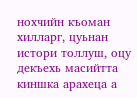нохчийн къоман хилларг, цуьнан истори толлуш, оцу декъехь масийтта киншка арахеца а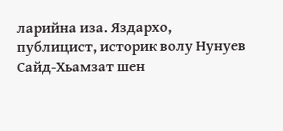ларийна иза. Яздархо, публицист, историк волу Нунуев Сайд-Хьамзат шен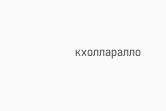кхолларалло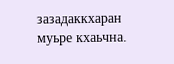зазадаккхаран муьре кхаьчна.